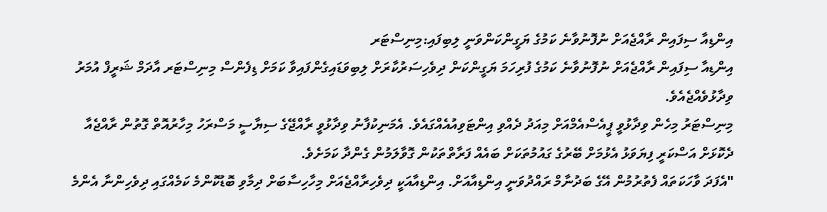އިންޑިއާ ސިފައިން ރާއްޖެއަށް ނުފޮނުވާނެ ކަމުގެ ޔަގީންކަންވަނީ ލިބިފައި:މިނިސްޓަރ
އިންޑިއާ ސިފައިން ރާއްޖެއަށް ނުފޮނުވާނެ ކަމުގެ ފުރިހަމަ ޔަގީންކަން ދިވެހިސަރުކާރަށް ލިބިވަޑައިގެންފައިވާ ކަމަށް ޑިފެންސް މިނިސްޓަރ އާދަމް ޝަރީފް އުމަރު ވިދާޅުވެއްޖެއެވެ.
މިނިސްޓަރު މިހެން ވިދާޅުވީ ޕީއެސްއެމްއަށް މިއަދު ދެއްވި އިންޓަވިއުއެއްގައެވެ. އެމަނިކުފާނު ވިދާޅުވީ ރާއްޖޭގެ ސިޔާސީ މަސްރަހު މިހާރުއޮތް ގޮތުން ރާއްޖެއާ ދެކޮޅަށް އަސްކަރީ ފިޔަވަޅު އެޅުމަށް ބޭރުގެ ގައުމުތަކަށް ބައެއް ފަރާތްތަކުން ގޮވާލަމުން ގެންދާ ކަމަށެވެ.
"އެފަދަ ވާހަކަތައް ފެތުރުމުން އޭގެ ބަދުނާމް ރައްދުވަނީ އިންޑިއާއަށް. އިންޑިއާއަކީ ދިވެހިރާއްޖެއަށް މިހާހިސާބަށް ދިމާވި ބޮޑުކޮންމެ ކަމެއްގައި ދިވެހިންނާ އެންމެ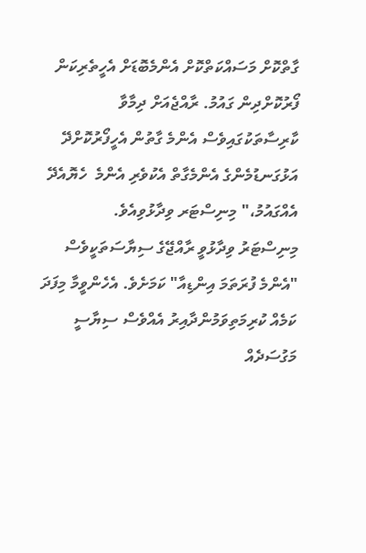ގާތްކޮށް މަސައްކަތްކޮށް އެންމެބޮޑަށް އެހީތެރިކަން ފޯރުކޮށްދިން ގައުމު. ރާއްޖެއަށް ދިމާވާ ކާރިސާތަކުގައިވެސް އެންމެ ގާތުން އެހީފޯރުކޮށްދޭ އަޅުގަނޑުމެންގެ އެންމެގާތް އެކުވެރި އެންމެ  ހެޔޮއެދޭ އެއްގައުމު،" މިނިސްޓަރ ވިދާޅުވިއެވެ.
މިނިސްޓަރު ވިދާޅުވީ ރާއްޖޭގެ ސިޔާސަތަކީވެސް "އެންމެ ފުރަތަމަ އިންޑިއާ" ކަމަށެވެ. އެހެންވީމާ މިފަދަ ކަމެއް ކުރިމަތިވަމުންދާއިރު އެއްވެސް ސިޔާސީ މަގުސަދެއް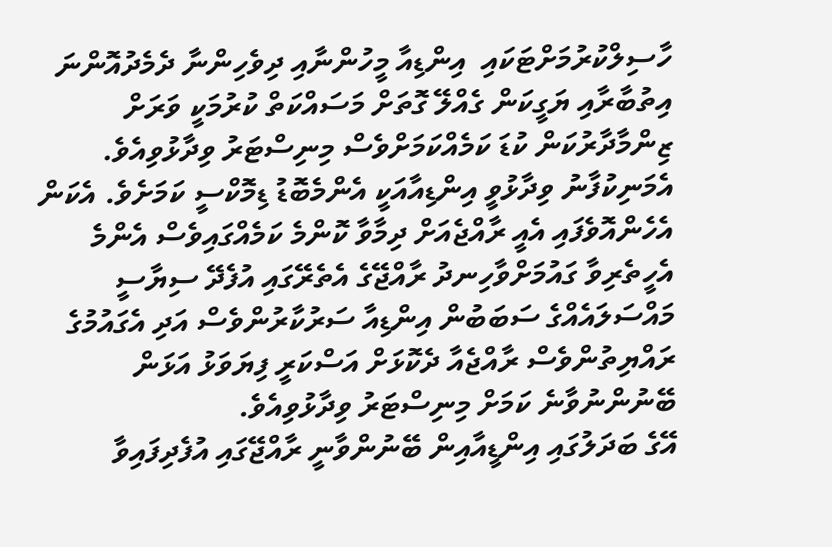ހާސިލްކުރުމަށްޓަކައި  އިންޑިއާ މީހުންނާއި ދިވެހިންނާ ދެމެދުއޮންނަ އިތުބާރާއި ޔަގީކަން ގެއްލޭ ގޮތަށް މަސައްކަތް ކުރުމަކީ ވަރަށް ޒިންމާދާރުކަން ކުޑަ ކަމެއްކަމަށްވެސް މިނިސްޓަރު ވިދާޅުވިއެވެ.
އެމަނިކުފާނު ވިދާޅުވީ އިންޑިއާއަކީ އެންމެބޮޑު ޑިމޮކްސީ ކަމަށެވެ. އެކަން އެހެންއޮވެފައި އެއީ ރާއްޖެއަށް ދިމާވާ ކޮންމެ ކަމެއްގައިވެސް އެންމެ އެހީތެރިވާ ގައުމަށްވާހިނދު ރާއްޖޭގެ އެތެރޭގައި އުފެދޭ ސިޔާސީ މައްސަލައެއްގެ ސަބަބުން އިންޑިއާ ސަރުކާރުންވެސް އަދި އެގައުމުގެ ރައްޔިތުންވެސް ރާއްޖެއާ ދެކޮޅަށް އަސްކަރީ ފިޔަވަޅު އަޅަން ބޭނުންނުވާނެ ކަމަށް މިނިސްޓަރު ވިދާޅުވިއެވެ.
އޭގެ ބަދަލުގައި އިންޑީއާއިން ބޭނުންވާނީ ރާއްޖޭގައި އުފެދިފައިވާ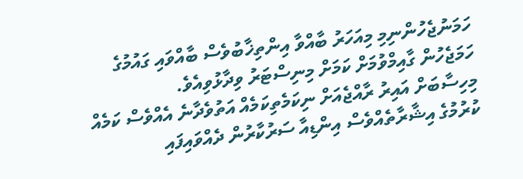ހަމަނުޖެހުންނިމި މިއަހަރު ބާއްވާ އިންތިޚާބުވެސް ބާއްވައި ގައުމުގެ ހަމަޖެހުން ގާއިމްވުމަށް ކަމަށް މިނިސްޓަރު ވިދާޅުވިއެވެ.
މިހިސާބަށް އައިރު ރާއްޖެއަށް ނިކަމެތިކަމެއް އަތުވެދާނެ އެއްވެސް ކަމެއް ކުރުމުގެ އިޝާރާތެއްވެސް އިންޑިއާ ސަރުކާރުން ދެއްވައިފައި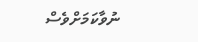ނުވާކަމަށްވެސް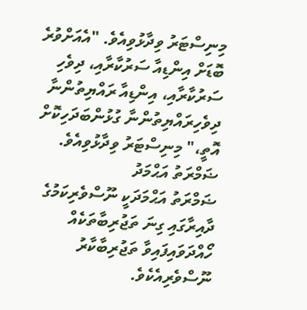މިނިސްޓަރު ވިދާޅުވިއެވެ. "އެއަށްވުރެ ބޮޑަށް އިންޑިއާ ސަރުކާރާއި، ދިވެހި ސަރުކާރާއި، އިންޑިއާ ރައްޔިތުންނާ ދިވެހިރައްޔިތުންނާ ގުޅުންބަދަހިކޮށް އޮތީ،" މިނިސްޓަރު ވިދާޅުވިއެވެ.
ޟަމްރަތު އަޙްމަދު
ޟަމްރަތު އަޙްމަދަކީ ނޫސްވެރިކަމުގެ ދާއިރާގައި ގިނަ ތަޖުރިބާތަކެއް ހޯއްދަވައިފައިވާ ތަޖުރިބާކާރު ނޫސްވެރިއެކެވެ.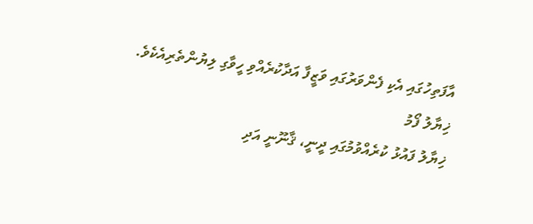އާފަތިހުގައި އެކި ފެންވަރުގައި ވަޒީފާ އަދާކުރެއްވި ހީވާގި ލިޔުންތެރިއެކެވެ.
ޚިޔާލު ފޯމު
ޚިޔާލު ފައުޅު ކުރެއްވުމުގައި ދީނީ، ޤާނޫނީ އަދި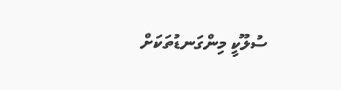ސުލޫކީ މިންގަނޑުތަކަށް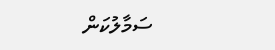ސަމާލުކަން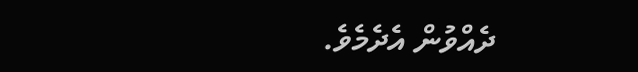ދެއްވުން އެދެމެވެ.